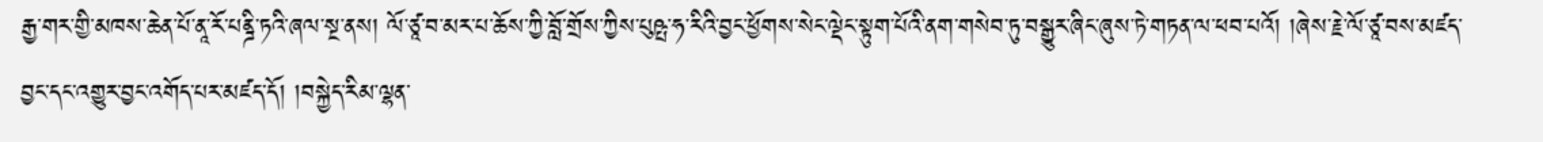རྒྱ་གར་གྱི་མཁས་ཆེན་པོ་ནཱ་རོ་པནྜི་ཏའི་ཞལ་སྔ་ནས། ལོ་ཙཱ་བ་མར་པ་ཆོས་ཀྱི་བློ་གྲོས་ཀྱིས་པུཥྤ་ཧ་རིའི་བྱང་ཕྱོགས་སེང་ལྡེང་སྟུག་པོའི་ནག་གསེབ་ཏུ་བསྒྱུར་ཞིང་ཞུས་ཏེ་གཏན་ལ་ཕབ་པའོ། །ཞེས་རྗེ་ལོ་ཙཱ་བས་མཛད་བྱང་དང་འགྱུར་བྱང་འགོད་པར་མཛད་དོ། །བསྐྱེད་རིམ་ལྷན་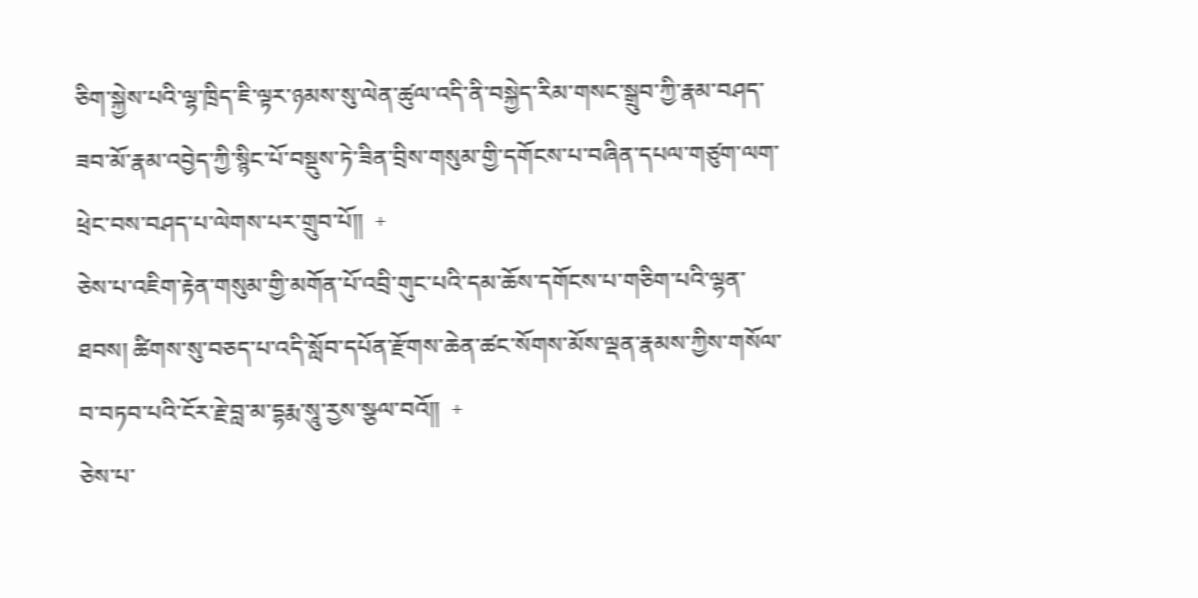ཅིག་སྐྱེས་པའི་ལྷ་ཁྲིད་ཇི་ལྟར་ཉམས་སུ་ལེན་ཚུལ་འདི་ནི་བསྐྱེད་རིམ་གསང་སྒྲུབ་ཀྱི་རྣམ་བཤད་ཟབ་མོ་རྣམ་འབྱེད་ཀྱི་སྙིང་པོ་བསྡུས་ཏེ་ཟིན་བྲིས་གསུམ་གྱི་དགོངས་པ་བཞིན་དཔལ་གཙུག་ལག་ཕྲེང་བས་བཤད་པ་ལེགས་པར་གྲུབ་པོ༎  +
ཅེས་པ་འཇིག་རྟེན་གསུམ་གྱི་མགོན་པོ་འབྲི་གུང་པའི་དམ་ཆོས་དགོངས་པ་གཅིག་པའི་ལྷན་ཐབས། ཚིགས་སུ་བཅད་པ་འདི་སློབ་དཔོན་རྫོགས་ཆེན་ཚང་སོགས་མོས་ལྡན་རྣམས་ཀྱིས་གསོལ་བ་བཏབ་པའི་ངོར་རྗེ་བླ་མ་དྷརྨ་སཱུ་རྱས་སྩལ་བའོ༎  +
ཅེས་པ་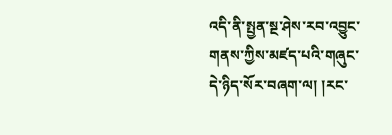འདི་ནི་སྤྱན་སྔ་ཤེས་རབ་འབྱུང་གནས་ཀྱིས་མཛད་པའི་གཞུང་དེ་ཉིད་སོར་བཞག་ལ། །རང་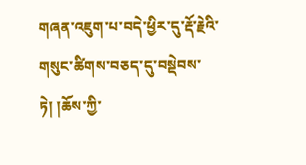གཞན་འཇུག་པ་བདེ་ཕྱིར་དུ་རྡོ་རྗེའི་གསུང་ཚིགས་བཅད་དུ་བསྡེབས་ཏེ། །ཆོས་ཀྱི་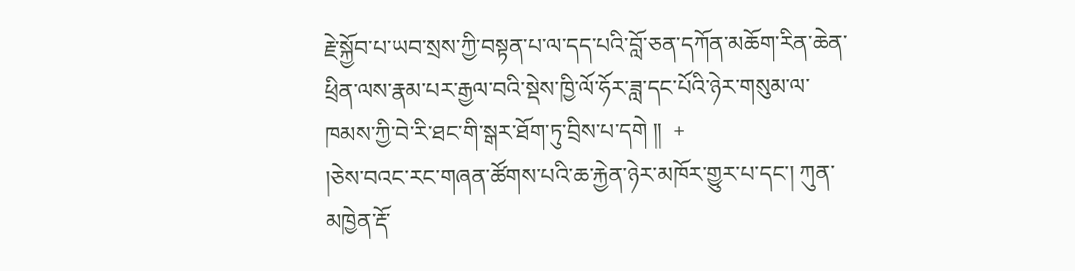རྗེ་སྐྱོབ་པ་ཡབ་སྲས་ཀྱི་བསྟན་པ་ལ་དད་པའི་བློ་ཅན་དཀོན་མཆོག་རིན་ཆེན་ཕྲིན་ལས་རྣམ་པར་རྒྱལ་བའི་སྡེས་ཁྱི་ལོ་ཧོར་ཟླ་དང་པོའི་ཉེར་གསུམ་ལ་ཁམས་ཀྱི་བེ་རི་ཐང་གི་སྒར་ཐོག་ཏུ་བྲིས་པ་དགེ ༎  +
།ཅེས་བའང་རང་གཞན་ཚོགས་པའི་ཆ་རྐྱེན་ཉེར་མཁོར་གྱུར་པ་དང་། ཀུན་མཁྱེན་རྡོ་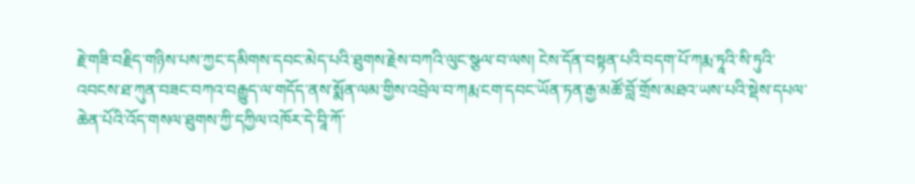རྗེ་གཟི་བརྗིད་གཉིས་པས་ཀྱང་དམིགས་དབང་མེད་པའི་ཐུགས་རྗེས་བཀའི་ལུང་སྩལ་བ་ལས། ངེས་དོན་བསྟན་པའི་བདག་པོ་ཀརྨ་ཏཱའི་སི་ཏུའི་འབངས་ཐ་ཀུན་བཟང་བཀའ་བརྒྱུད་ལ་གདོད་ནས་སྨོན་ལམ་གྱིས་འབྲེལ་བ་ཀརྨ་ངག་དབང་ཡོན་ཏན་རྒྱ་མཚོ་བློ་གྲོས་མཐའ་ཡས་པའི་སྡེས་དཔལ་ཆེན་པོའི་འོད་གསལ་ཐུགས་ཀྱི་དཀྱིལ་འཁོར་དེ་བཱི་ཀོ་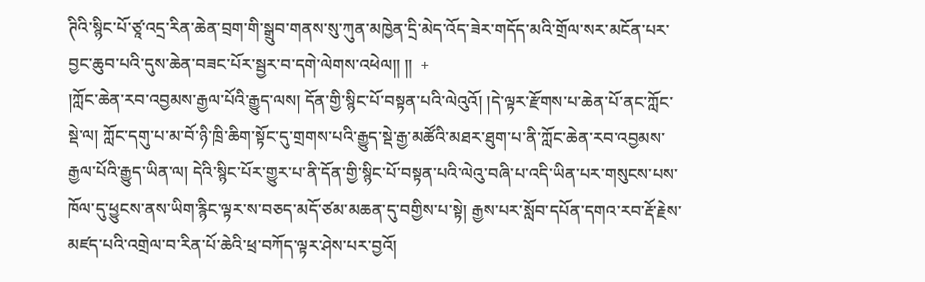ཊིའི་སྙིང་པོ་ཙཱ་འདྲ་རིན་ཆེན་བྲག་གི་སྒྲུབ་གནས་སུ་ཀུན་མཁྱེན་དྲི་མེད་འོད་ཟེར་གདོད་མའི་གྲོལ་སར་མངོན་པར་བྱང་ཆུབ་པའི་དུས་ཆེན་བཟང་པོར་སྦྱར་བ་དགེ་ལེགས་འཕེལ༎ ༎  +
།ཀློང་ཆེན་རབ་འབྱམས་རྒྱལ་པོའི་རྒྱུད་ལས། དོན་གྱི་སྙིང་པོ་བསྟན་པའི་ལེའུའོ། །དེ་ལྟར་རྫོགས་པ་ཆེན་པོ་ནང་ཀློང་སྡེ་ལ། ཀློང་དགུ་པ་མ་བོ་ཉི་ཁྲི་ཆིག་སྟོང་དུ་གྲགས་པའི་རྒྱུད་སྡེ་རྒྱ་མཚོའི་མཐར་ཐུག་པ་ནི་ཀློང་ཆེན་རབ་འབྱམས་རྒྱལ་པོའི་རྒྱུད་ཡིན་ལ། དེའི་སྙིང་པོར་གྱུར་པ་ནི་དོན་གྱི་སྙིང་པོ་བསྟན་པའི་ལེའུ་བཞི་པ་འདི་ཡིན་པར་གསུངས་པས་ཁོལ་དུ་ཕྱུངས་ནས་ཡིག་རྙིང་ལྟར་ས་བཅད་མདོ་ཙམ་མཆན་དུ་བགྱིས་པ་སྟེ། རྒྱས་པར་སློབ་དཔོན་དགའ་རབ་རྡོ་རྗེས་མཛད་པའི་འགྲེལ་བ་རིན་པོ་ཆེའི་ཕྲ་བཀོད་ལྟར་ཤེས་པར་བྱའོ།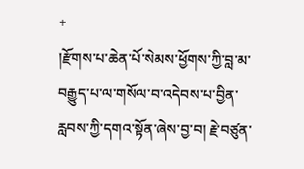+
།རྫོགས་པ་ཆེན་པོ་སེམས་ཕྱོགས་ཀྱི་བླ་མ་བརྒྱུད་པ་ལ་གསོལ་བ་འདེབས་པ་བྱིན་རླབས་ཀྱི་དགའ་སྟོན་ཞེས་བྱ་བ། རྗེ་བཙུན་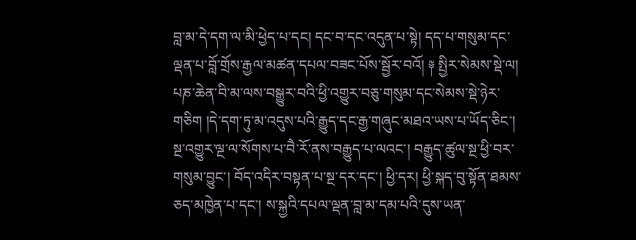བླ་མ་དེ་དག་ལ་མི་ཕྱེད་པ་དང། དང་བ་དང་འདུན་པ་སྟེ། དད་པ་གསུམ་དང་ལྡན་པ་བློ་གྲོས་རྒྱལ་མཚན་དཔལ་བཟང་པོས་སྦྱོར་བའོ། ༈ སྤྱིར་སེམས་སྡེ་ལ། པཎ་ཆེན་བི་མ་ལས་བསྒྱུར་བའི་ཕྱི་འགྱུར་བཅུ་གསུམ་དང་སེམས་སྡེ་ཉེར་གཅིག །དེ་དག་ཏུ་མ་འདུས་པའི་རྒྱུད་དང་རྒྱ་གཞུང་མཐའ་ཡས་པ་ཡོད་ཅིང་། སྔ་འགྱུར་ལྔ་ལ་སོགས་པ་བཻ་རོ་ནས་བརྒྱུད་པ་ལའང་། བརྒྱུད་ཚུལ་སྔ་ཕྱི་བར་གསུམ་བྱུང་། བོད་འདིར་བསྟན་པ་སྔ་དར་དང་། ཕྱི་དར། ཕྱི་སྐད་བུ་སྟོན་ཐམས་ཅད་མཁྱེན་པ་དང་། ས་སྐྱའི་དཔལ་ལྡན་བླ་མ་དམ་པའི་དུས་ཡན་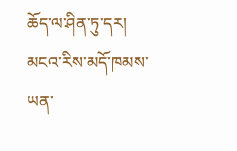ཆོད་ལ་ཤིན་ཏུ་དར། མངའ་རིས་མདོ་ཁམས་ཡན་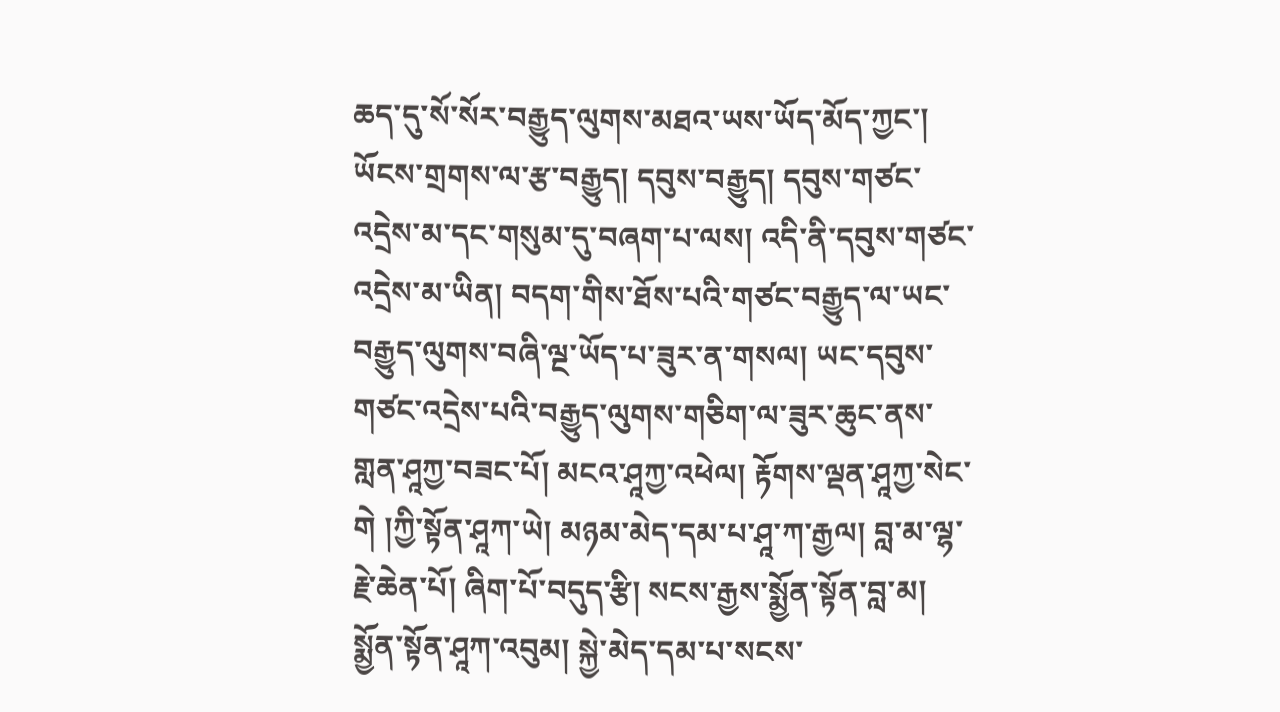ཆད་དུ་སོ་སོར་བརྒྱུད་ལུགས་མཐའ་ཡས་ཡོད་མོད་ཀྱང་། ཡོངས་གྲགས་ལ་རྩ་བརྒྱུད། དབུས་བརྒྱུད། དབུས་གཙང་འདྲེས་མ་དང་གསུམ་དུ་བཞག་པ་ལས། འདི་ནི་དབུས་གཙང་འདྲེས་མ་ཡིན། བདག་གིས་ཐོས་པའི་གཙང་བརྒྱུད་ལ་ཡང་བརྒྱུད་ལུགས་བཞི་ལྔ་ཡོད་པ་ཟུར་ན་གསལ། ཡང་དབུས་གཙང་འདྲེས་པའི་བརྒྱུད་ལུགས་གཅིག་ལ་ཟུར་ཆུང་ནས་གླན་ཤཱཀྱ་བཟང་པོ། མངའ་ཤཱཀྱ་འཕེལ། རྟོགས་ལྡན་ཤཱཀྱ་སེང་གེ །ཀྱི་སྟོན་ཤཱཀ་ཡེ། མཉམ་མེད་དམ་པ་ཤཱ་ཀ་རྒྱལ། བླ་མ་ལྷ་རྗེ་ཆེན་པོ། ཞིག་པོ་བདུད་རྩི། སངས་རྒྱས་སྨྱོན་སྟོན་བླ་མ། སྨྱོན་སྟོན་ཤཱཀ་འབུམ། སྐྱེ་མེད་དམ་པ་སངས་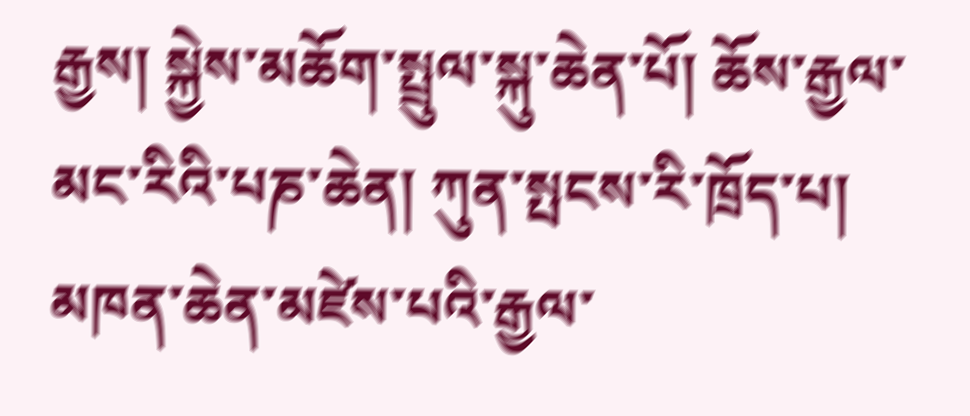རྒྱས། སྐྱེས་མཆོག་སྤྲུལ་སྐུ་ཆེན་པོ། ཆོས་རྒྱལ་མང་རིའི་པཎ་ཆེན། ཀུན་སྤངས་རི་ཁྲོད་པ། མཁན་ཆེན་མཛེས་པའི་རྒྱལ་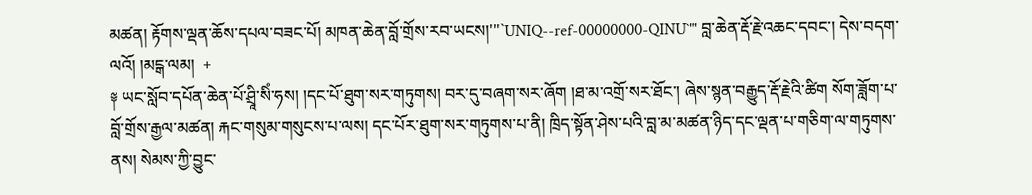མཚན། རྟོགས་ལྡན་ཆོས་དཔལ་བཟང་པོ། མཁན་ཆེན་བློ་གྲོས་རབ་ཡངས།'"`UNIQ--ref-00000000-QINU`"' བླ་ཆེན་རྡོ་རྗེ་འཆང་དབང་། དེས་བདག་ལའོ། །མངྒ་ལམ།  +
༈ ཡང་སློབ་དཔོན་ཆེན་པོ་ཤྲཱི་སིཾ་ཧས། །དང་པོ་ཐུག་སར་གཏུགས། བར་དུ་བཞག་སར་ཞོག །ཐ་མ་འགྲོ་སར་ཐོང་། ཞེས་སྙན་བརྒྱུད་རྡོ་རྗེའི་ཚིག སོག་ཟློག་པ་བློ་གྲོས་རྒྱལ་མཚན། རྐང་གསུམ་གསུངས་པ་ལས། དང་པོར་ཐུག་སར་གཏུགས་པ་ནི། ཁྲིད་སྟོན་ཤེས་པའི་བླ་མ་མཚན་ཉིད་དང་ལྡན་པ་གཅིག་ལ་གཏུགས་ནས། སེམས་ཀྱི་བྱུང་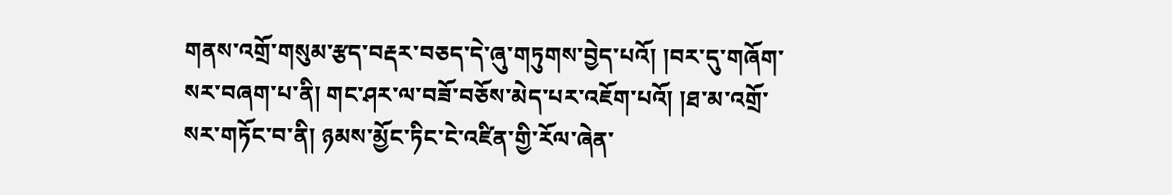གནས་འགྲོ་གསུམ་རྩད་བརྡར་བཅད་དེ་ཞུ་གཏུགས་བྱེད་པའོ། །བར་དུ་གཞོག་སར་བཞག་པ་ནི། གང་ཤར་ལ་བཟོ་བཅོས་མེད་པར་འཇོག་པའོ། །ཐ་མ་འགྲོ་སར་གཏོང་བ་ནི། ཉམས་མྱོང་ཏིང་ངེ་འཛིན་གྱི་རོལ་ཞེན་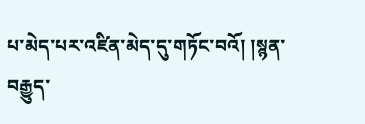པ་མེད་པར་འཛིན་མེད་དུ་གཏོང་བའོ། །སྙན་བརྒྱུད་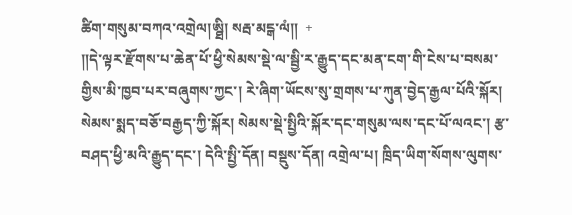ཚིག་གསུམ་བཀའ་འགྲེལ།ཨྠི། སརྦ་མངྒ་ལཾ༎  +
༎དེ་ལྟར་རྫོགས་པ་ཆེན་པོ་ཕྱི་སེམས་སྡེ་ལ་སྦྱི་ར་རྒྱུད་དང་མན་ངག་གི་ངེས་པ་བསམ་གྱིས་མི་ཁྱབ་པར་བཞུགས་ཀྱང་། རེ་ཞིག་ཡོངས་སུ་གྲགས་པ་ཀུན་བྱེད་རྒྱལ་པོའི་སྐོར། སེམས་སྨད་བཅོ་བརྒྱད་ཀྱི་སྐོར། སེམས་སྡེ་སྤྱིའི་སྐོར་དང་གསུམ་ལས་དང་པོ་ལའང་། རྩ་བཤད་ཕྱི་མའི་རྒྱུད་དང་། དེའི་སྤྱི་དོན། བསྡུས་དོན། འགྲེལ་པ། ཁྲིད་ཡིག་སོགས་ལུགས་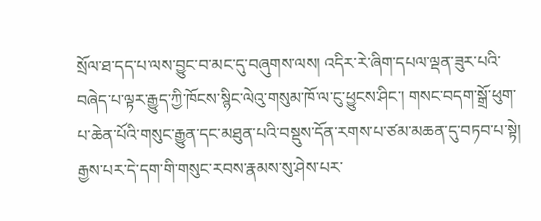སྲོལ་ཐ་དད་པ་ལས་བྱུང་བ་མང་དུ་བཞུགས་ལས། འདིར་རེ་ཞིག་དཔལ་ལྡན་ཟུར་པའི་བཞེད་པ་ལྟར་རྒྱུད་ཀྱི་ཁོངས་སྙིང་ལེའུ་གསུམ་ཁོ་ལ་ངུ་ཕྱུངས་ཤིང་། གསང་བདག་སྒྲོ་ཕུག་པ་ཆེན་པོའི་གསུང་རྒྱུན་དང་མཐུན་པའི་བསྡུས་དོན་རགས་པ་ཙམ་མཆན་དུ་བཏབ་པ་སྟེ། རྒྱས་པར་དེ་དག་གི་གསུང་རབས་རྣམས་སུ་ཤེས་པར་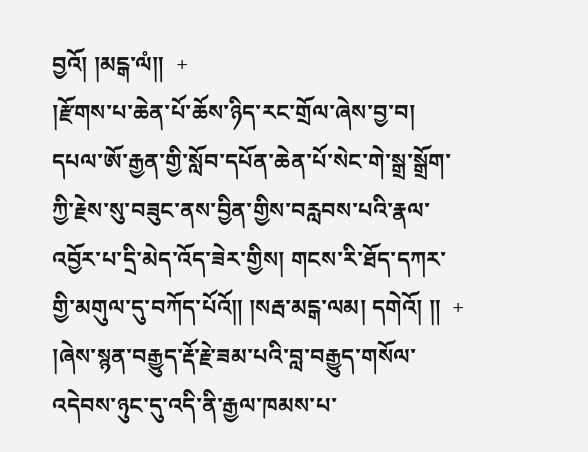བྱའོ། །མངྒ་ལཾ༎  +
།རྫོགས་པ་ཆེན་པོ་ཆོས་ཉིད་རང་གྲོལ་ཞེས་བྱ་བ། དཔལ་ཨོ་རྒྱན་གྱི་སློབ་དཔོན་ཆེན་པོ་སེང་གེ་སྒྲ་སྒྲོག་ཀྱི་རྗེས་སུ་བཟུང་ནས་བྱིན་གྱིས་བརླབས་པའི་རྣལ་འབྱོར་པ་དྲི་མེད་འོད་ཟེར་གྱིས། གངས་རི་ཐོད་དཀར་གྱི་མགུལ་དུ་བཀོད་པོའོ༎ །སརྦ་མངྒ་ལམ། དགེའོ། ༎  +
།ཞེས་སྙན་བརྒྱུད་རྡོ་རྗེ་ཟམ་པའི་བླ་བརྒྱུད་གསོལ་འདེབས་ཉུང་དུ་འདི་ནི་རྒྱལ་ཁམས་པ་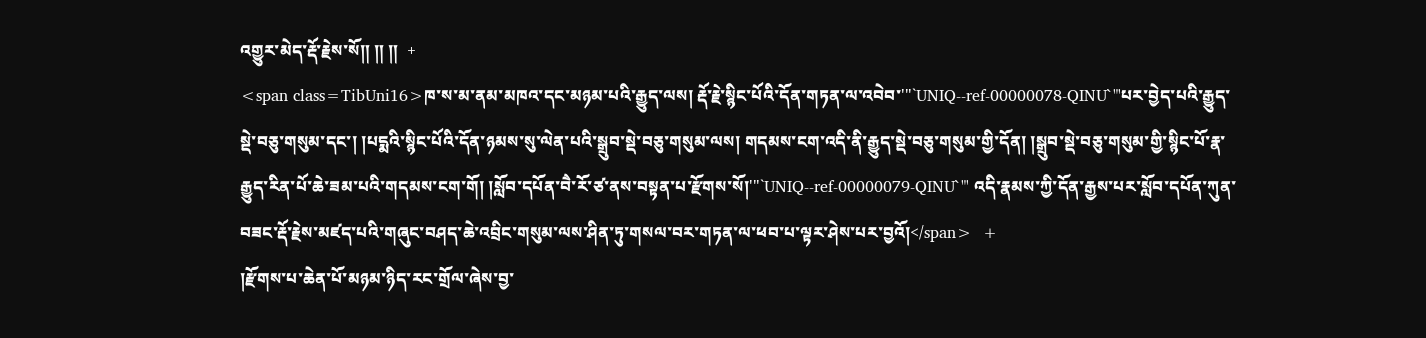འགྱུར་མེད་རྡོ་རྗེས་སོ༎ ༎ ༎  +
<span class=TibUni16>ཁ་ས་མ་ནམ་མཁའ་དང་མཉམ་པའི་རྒྱུད་ལས། རྡོ་རྗེ་སྙིང་པོའི་དོན་གཏན་ལ་འབེབ་'"`UNIQ--ref-00000078-QINU`"'པར་བྱེད་པའི་རྒྱུད་སྡེ་བཅུ་གསུམ་དང་། །པདྨའི་སྙིང་པོའི་དོན་ཉམས་སུ་ལེན་པའི་སྒྲུབ་སྡེ་བཅུ་གསུམ་ལས། གདམས་ངག་འདི་ནི་རྒྱུད་སྡེ་བཅུ་གསུམ་གྱི་དོན། །སྒྲུབ་སྡེ་བཅུ་གསུམ་གྱི་སྙིང་པོ་རྣ་རྒྱུད་རིན་པོ་ཆེ་ཟམ་པའི་གདམས་ངག་གོ། །སློབ་དཔོན་བཻ་རོ་ཙ་ནས་བསྟན་པ་རྫོགས་སོ།'"`UNIQ--ref-00000079-QINU`"' འདི་རྣམས་ཀྱི་དོན་རྒྱས་པར་སློབ་དཔོན་ཀུན་བཟང་རྡོ་རྗེས་མཛད་པའི་གཞུང་བཤད་ཆེ་འབྲིང་གསུམ་ལས་ཤིན་ཏུ་གསལ་བར་གཏན་ལ་ཕབ་པ་ལྟར་ཤེས་པར་བྱའོ།</span>  +
།རྫོགས་པ་ཆེན་པོ་མཉམ་ཉིད་རང་གྲོལ་ཞེས་བྱ་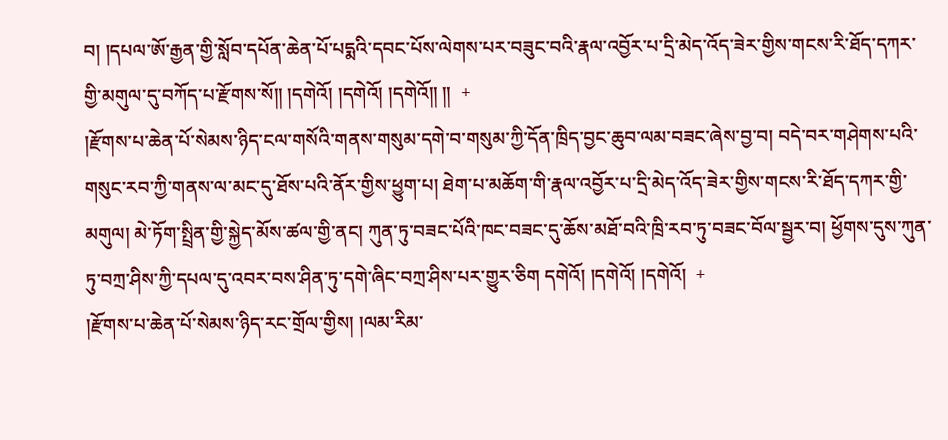བ། །དཔལ་ཨོ་རྒྱན་གྱི་སློབ་དཔོན་ཆེན་པོ་པདྨའི་དབང་པོས་ལེགས་པར་བཟུང་བའི་རྣལ་འབྱོར་པ་དྲི་མེད་འོད་ཟེར་གྱིས་གངས་རི་ཐོད་དཀར་གྱི་མགུལ་དུ་བཀོད་པ་རྫོགས་སོ༎ །དགེའོ། །དགེའོ། །དགེའོ༎ ༎  +
།རྫོགས་པ་ཆེན་པོ་སེམས་ཉིད་ངལ་གསོའི་གནས་གསུམ་དགེ་བ་གསུམ་ཀྱི་དོན་ཁྲིད་བྱང་ཆུབ་ལམ་བཟང་ཞེས་བྱ་བ། བདེ་བར་གཤེགས་པའི་གསུང་རབ་ཀྱི་གནས་ལ་མང་དུ་ཐོས་པའི་ནོར་གྱིས་ཕྱུག་པ། ཐེག་པ་མཆོག་གི་རྣལ་འབྱོར་པ་དྲི་མེད་འོད་ཟེར་གྱིས་གངས་རི་ཐོད་དཀར་གྱི་མགུལ། མེ་ཏོག་སྤྲིན་གྱི་སྐྱེད་མོས་ཚལ་གྱི་ནང། ཀུན་ཏུ་བཟང་པོའི་ཁང་བཟང་དུ་ཆོས་མཐོ་བའི་ཁྲི་རབ་ཏུ་བཟང་བོལ་སྦྱར་བ། ཕྱོགས་དུས་ཀུན་ཏུ་བཀྲ་ཤིས་ཀྱི་དཔལ་དུ་འབར་བས་ཤིན་ཏུ་དགེ་ཞིང་བཀྲ་ཤིས་པར་གྱུར་ཅིག དགེའོ། །དགེའོ། །དགེའོ།  +
།རྫོགས་པ་ཆེན་པོ་སེམས་ཉིད་རང་གྲོལ་གྱིས། །ལམ་རིམ་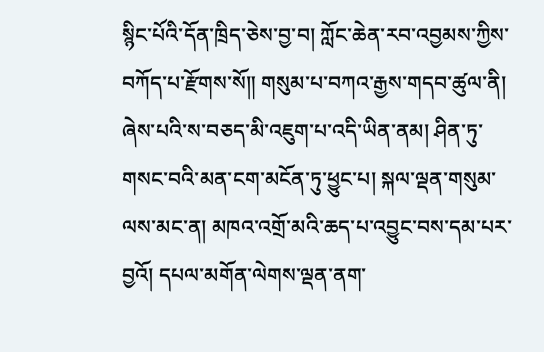སྙིང་པོའི་དོན་ཁྲིད་ཅེས་བྱ་བ། ཀློང་ཆེན་རབ་འབྱམས་ཀྱིས་བཀོད་པ་རྫོགས་སོ༎ གསུམ་པ་བཀའ་རྒྱས་གདབ་ཚུལ་ནི། ཞེས་པའི་ས་བཅད་མི་འཇུག་པ་འདི་ཡིན་ནམ། ཤིན་ཏུ་གསང་བའི་མན་ངག་མངོན་ཏུ་ཕྱུང་པ། སྐལ་ལྡན་གསུམ་ལས་མང་ན། མཁའ་འགྲོ་མའི་ཆད་པ་འབྱུང་བས་དམ་པར་བྱའོ། དཔལ་མགོན་ལེགས་ལྡན་ནག་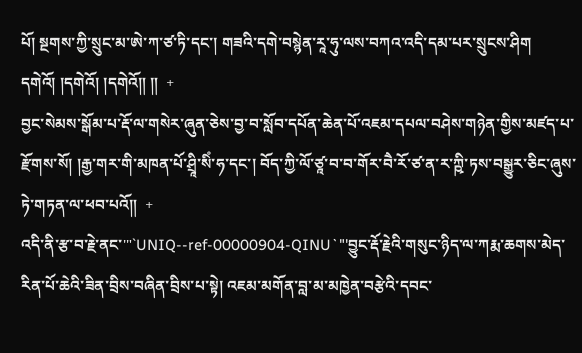པོ། སྔགས་ཀྱི་སྲུང་མ་ཨེ་ཀ་ཙ་ཏི་དང་། གཟའི་དགེ་བསྙེན་རཱ་ཧུ་ལས་བཀའ་འདི་དམ་པར་སྲུངས་ཤིག དགེའོ། །དགེའོ། །དགེའོ༎ ༎  +
བྱང་སེམས་སྒོམ་པ་རྡོ་ལ་གསེར་ཞུན་ཅེས་བྱ་བ་སློབ་དཔོན་ཆེན་པོ་འཇམ་དཔལ་བཤེས་གཉེན་གྱིས་མཛད་པ་རྫོགས་སོ། །རྒྱ་གར་གི་མཁན་པོ་ཤྲཱི་སིཾ་ཧ་དང་། བོད་ཀྱི་ལོ་ཙཱ་བ་བ་གོར་བཻ་རོ་ཙ་ན་ར་ཀྵི་ཏས་བསྒྱུར་ཅིང་ཞུས་ཏེ་གཏན་ལ་ཕབ་པའོ༎  +
འདི་ནི་རྩ་བ་རྗེ་ནང་'"`UNIQ--ref-00000904-QINU`"'བྱུང་རྡོ་རྗེའི་གསུང་ཉིད་ལ་ཀརྨ་ཆགས་མེད་རིན་པོ་ཆེའི་ཟིན་བྲིས་བཞིན་བྲིས་པ་སྟེ། འཇམ་མགོན་བླ་མ་མཁྱེན་བརྩེའི་དབང་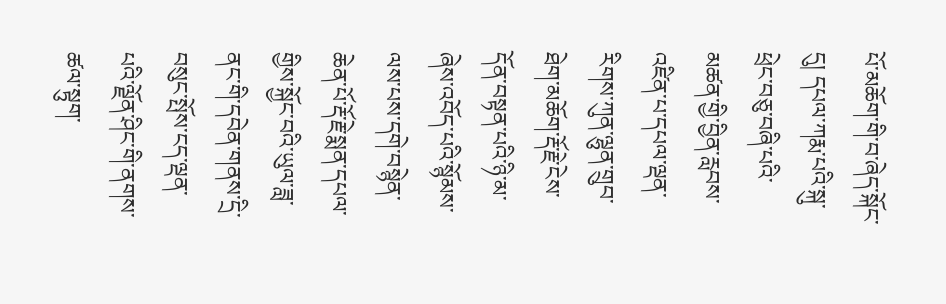པོ་མཆོག་གི་བ་ཞེད་སྐོང་དུ། དཔལ་ཀརྨ་པའི་སྐུ་ཕྲེང་བཅུ་བཞི་པའི་མཚན་གྱི་བྱིན་རླབས་འཛིན་པ་དཔལ་ལྡན་རིགས་ཀུན་ལྷུན་གྲུབ་ཐེག་མཆོག་རྡོ་རྗེ་ངེས་དོན་བསྟན་པའི་ཉི་མ་ཞེས་འབོད་པའི་སྙོམས་ལས་པས་དགེ་བསྙེན་ཆེན་པོ་རྡོ་རྗེ་སྨན་དཔལ་གྱིས་སྐྱོང་བའི་ཡུལ་ཟླ་ནང་གི་དབེན་གནས་དྲི་བསུང་སྤོས་ངད་ལྡན་པའི་ལྗོན་ཤིང་གི་ནགས་ཚལ་སྟུག་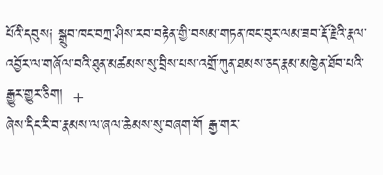པོའི་དབུས༏ སྒྲུབ་ཁང་བཀྲ་ཤིས་རབ་བརྟེན་གྱི་བསམ་གཏན་ཁང་བུར་ལམ་ཟབ་རྡོ་རྗེའི་རྣལ་འབྱོར་ལ་གཞོལ་བའི་ཐུན་མཚམས་སུ་བྲིས་པས་འགྲོ་ཀུན་ཐམས་ཅད་རྣམ་མཁྱེན་ཐོབ་པའི་རྒྱུར་གྱུར་ཅིག།  +
ཞེས་དིང་རི་བ་རྣམས་ལ་ཞལ་ཆེམས་སུ་བཞག་གོ རྒྱ་གར་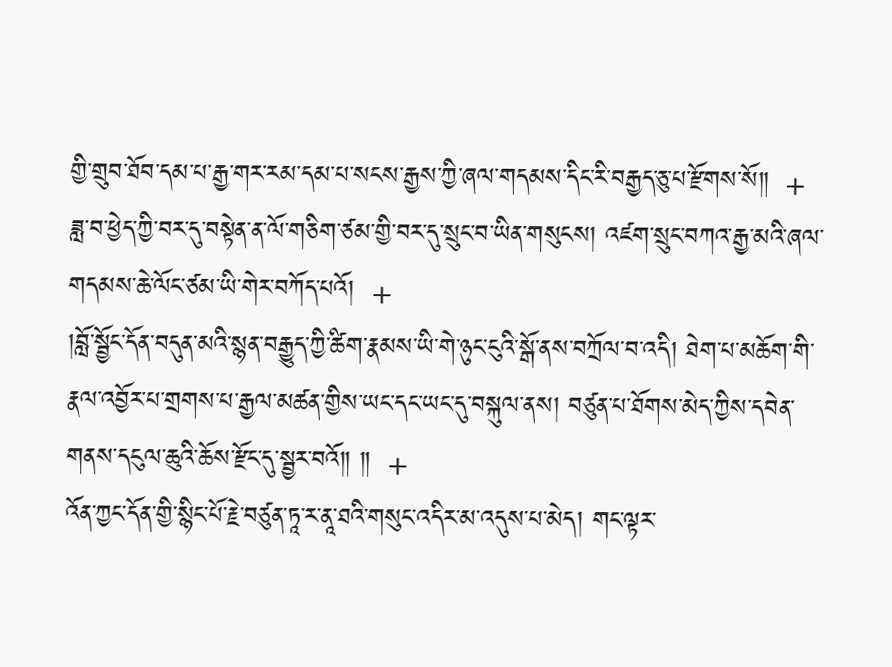གྱི་གྲུབ་ཐོབ་དམ་པ་རྒྱ་གར་རམ་དམ་པ་སངས་རྒྱས་ཀྱི་ཞལ་གདམས་དིང་རི་བརྒྱད་ཅུ་པ་རྫོགས་སོ༎  +
ཟླ་བ་ཕྱེད་ཀྱི་བར་དུ་བསྟེན་ན་ལོ་གཅིག་ཙམ་གྱི་བར་དུ་སྲུང་བ་ཡིན་གསུངས། འཛག་སྲུང་བཀའ་རྒྱ་མའི་ཞལ་གདམས་ཆེ་ལོང་ཙམ་ཡི་གེར་བཀོད་པའོ།  +
།བློ་སྦྱོང་དོན་བདུན་མའི་སྙན་བརྒྱུད་ཀྱི་ཚིག་རྣམས་ཡི་གེ་ཉུང་ངུའི་སྒོ་ནས་བཀྲོལ་བ་འདི། ཐེག་པ་མཆོག་གི་རྣལ་འབྱོར་པ་གྲགས་པ་རྒྱལ་མཚན་གྱིས་ཡང་དང་ཡང་དུ་བསྐུལ་ནས། བཙུན་པ་ཐོགས་མེད་ཀྱིས་དབེན་གནས་དངུལ་ཆུའི་ཆོས་རྫོང་དུ་སྦྱར་བའོ༎ ༎  +
འོན་ཀྱང་དོན་གྱི་སྙིང་པོ་རྗེ་བཙུན་ཏཱ་ར་ནཱ་ཐའི་གསུང་འདིར་མ་འདུས་པ་མེད། གང་ལྟར་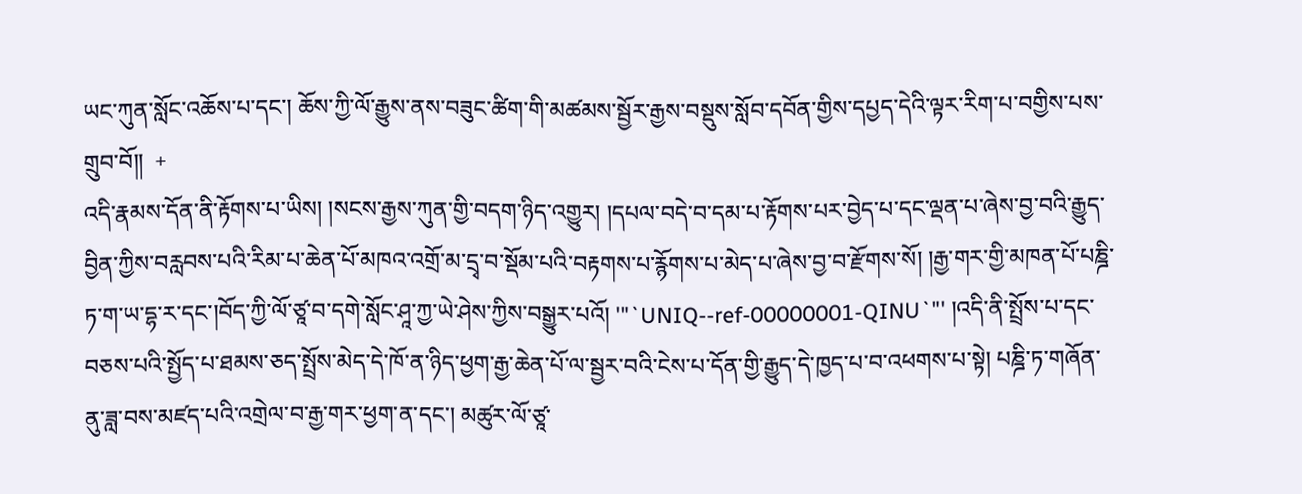ཡང་ཀུན་སློང་འཆོས་པ་དང་། ཆོས་ཀྱི་ལོ་རྒྱུས་ནས་བཟུང་ཚིག་གི་མཚམས་སྦྱོར་རྒྱས་བསྡུས་སློབ་དབོན་གྱིས་དཔྱད་དེའི་ལྟར་རིག་པ་བགྱིས་པས་གྲུབ་བོ༎  +
འདི་རྣམས་དོན་ནི་རྟོགས་པ་ཡིས། །སངས་རྒྱས་ཀུན་གྱི་བདག་ཉིད་འགྱུར། །དཔལ་བདེ་བ་དམ་པ་རྟོགས་པར་བྱེད་པ་དང་ལྡན་པ་ཞེས་བྱ་བའི་རྒྱུད་བྱིན་ཀྱིས་བརླབས་པའི་རིམ་པ་ཆེན་པོ་མཁའ་འགྲོ་མ་དྲྭ་བ་སྡོམ་པའི་བརྟགས་པ་རྙོགས་པ་མེད་པ་ཞེས་བྱ་བ་རྫོགས་སོ། །རྒྱ་གར་གྱི་མཁན་པོ་པཎྜི་ཏ་ག་ཡ་དྷ་ར་དང་།བོད་ཀྱི་ལོ་ཙཱ་བ་དགེ་སློང་ཤཱ་ཀྱ་ཡེ་ཤེས་ཀྱིས་བསྒྱུར་པའོ། '"`UNIQ--ref-00000001-QINU`"' །འདི་ནི་སྤྲོས་པ་དང་བཅས་པའི་སྤྱོད་པ་ཐམས་ཅད་སྤྲོས་མེད་དེ་ཁོ་ན་ཉིད་ཕྱག་རྒྱ་ཆེན་པོ་ལ་སྦྱར་བའི་ངེས་པ་དོན་གྱི་རྒྱུད་དེ་ཁྱད་པ་བ་འཕགས་པ་སྟེ། པཎྜི་ཏ་གཞོན་ནུ་ཟླ་བས་མཛད་པའི་འགྲེལ་བ་རྒྱ་གར་ཕྱག་ན་དང་། མཚུར་ལོ་ཙཱ་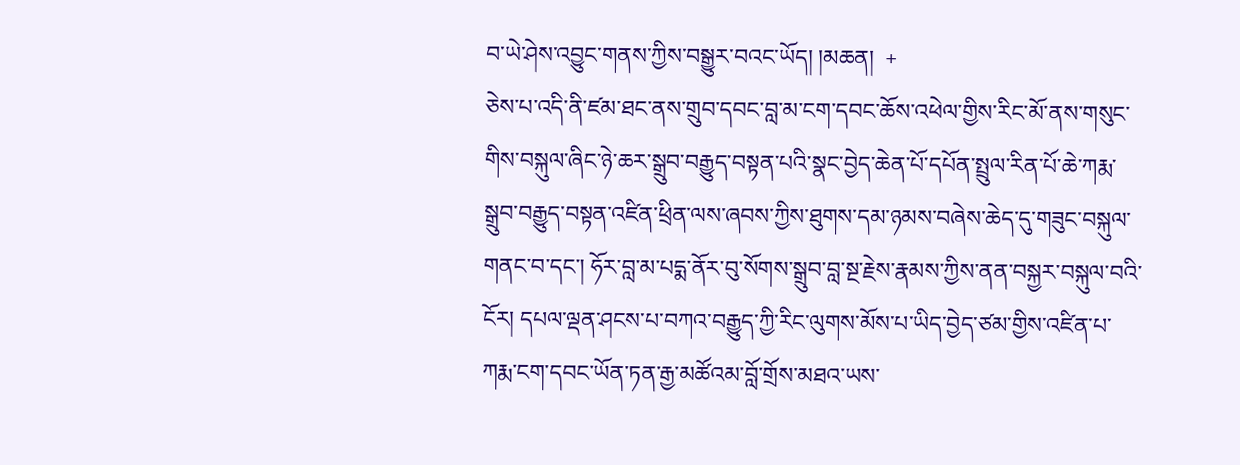བ་ཡེ་ཤེས་འབྱུང་གནས་ཀྱིས་བསྒྱུར་བའང་ཡོད། །མཆན།  +
ཅེས་པ་འདི་ནི་ཛམ་ཐང་ནས་གྲུབ་དབང་བླ་མ་ངག་དབང་ཆོས་འཕེལ་གྱིས་རིང་མོ་ནས་གསུང་གིས་བསྐུལ་ཞིང་ཉེ་ཆར་སྒྲུབ་བརྒྱུད་བསྟན་པའི་སྣང་བྱེད་ཆེན་པོ་དཔོན་སྤྲུལ་རིན་པོ་ཆེ་ཀརྨ་སྒྲུབ་བརྒྱུད་བསྟན་འཛིན་ཕྲིན་ལས་ཞབས་ཀྱིས་ཐུགས་དམ་ཉམས་བཞེས་ཆེད་དུ་གཟུང་བསྐུལ་གནང་བ་དང་། ཧོར་བླ་མ་པདྨ་ནོར་བུ་སོགས་སྒྲུབ་བླ་སྔ་རྗེས་རྣམས་ཀྱིས་ནན་བསྐྱར་བསྐུལ་བའི་ངོར། དཔལ་ལྡན་ཤངས་པ་བཀའ་བརྒྱུད་ཀྱི་རིང་ལུགས་མོས་པ་ཡིད་བྱེད་ཙམ་གྱིས་འཛིན་པ་ཀརྨ་ངག་དབང་ཡོན་ཏན་རྒྱ་མཚོའམ་བློ་གྲོས་མཐའ་ཡས་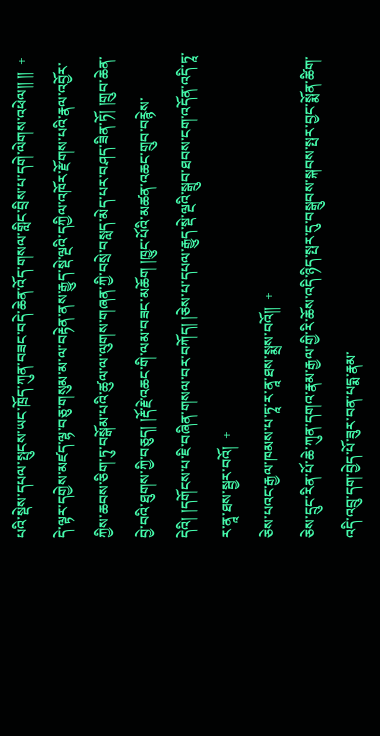པའི་སྡེས་དཔལ་སྤུངས་ཡང་ཁྲོད་ཀུན་བཟང་བདེ་ཆེན་འོད་གསལ་གླིང་བྲིས་པ་དགེ་ལེགས་འཕེལ༎ ༎  +
དེ་ལྟར་དགྱེས་མཛད་ལྷ་བཅུ་གསུམ་མ་ལ་བརྟེན་ནས་རྒྱུད་སྡེ་ལྔའི་དཀྱིལ་འཁོར་རྫོགས་པའི་རྣལ་འབྱོར་ཀྱིས་ཆབས་ཅིག་ཏུ་བསྒོམ་པའི་ཚུལ་ལ་ལུགས་གཞན་ཀྱི་བསྲེ་བསླད་མེད་པར་བཤད་ཟིན་ཏོ། །གྲུབ་ཆེན་བྱེ་བའི་ཐུགས་ཀྱི་བཅུད། །རྡོ་རྗེ་འཆང་གི་ལམ་བཟང་མཆོག །ཁྱུང་པོའི་མཚན་འཆང་གྲུབ་བརྙེས་དེའི། །དགོངས་པ་ཇི་བཞིན་གསལ་བར་བཀོད། །ཅེས་པ་དཔལ་རྒྱུད་སྡེ་ལྔའི་སྒྲུབ་ཐབས་ངག་འདོན་འདི་ཏཱ་ར་ནཱ་ཐས་སྦྱར་བའོ།  +
ཅེས་པའང་རྒྱལ་ཁམས་པ་ཏཱ་ར་ནཱ་ཐས་སྨྲས་བའོ༎  +
ཅེས་དྲུང་རིན་པོ་ཆེ་ཀུན་དགའ་རྣམ་རྒྱལ་གྱི་རི་ཆོས་འདི་ཉིད་སྤར་དུ་བསྒྲུབས་སྐབས་སྤར་བྱང་སྨོན་ཚིག་འདི་འབྲུ་དག་བྱེད་པོ་ཟུར་བན་པདྨ་རྣམ་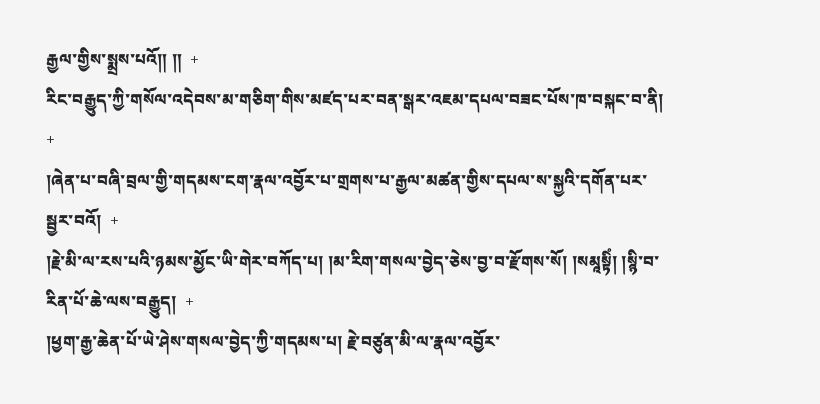རྒྱལ་གྱིས་སྨྲས་པའོ༎ ༎  +
རིང་བརྒྱུད་ཀྱི་གསོལ་འདེབས་མ་གཅིག་གིས་མཛད་པར་བན་སྒར་འཇམ་དཔལ་བཟང་པོས་ཁ་བསྐང་བ་ནི།  +
།ཞེན་པ་བཞི་བྲལ་གྱི་གདམས་ངག་རྣལ་འབྱོར་པ་གྲགས་པ་རྒྱལ་མཚན་གྱིས་དཔལ་ས་སྐྱའི་དགོན་པར་སྦྱར་བའོ།  +
།རྗེ་མི་ལ་རས་པའི་ཉམས་མྱོང་ཡི་གེར་བཀོད་པ། །མ་རིག་གསལ་བྱེད་ཅེས་བྱ་བ་རྫོགས་སོ། །སམཱསྟིཾ། །སྙི་བ་རིན་པོ་ཆེ་ལས་བརྒྱུད།  +
།ཕྱག་རྒྱ་ཆེན་པོ་ཡེ་ཤེས་གསལ་བྱེད་ཀྱི་གདམས་པ། རྗེ་བཙུན་མི་ལ་རྣལ་འབྱོར་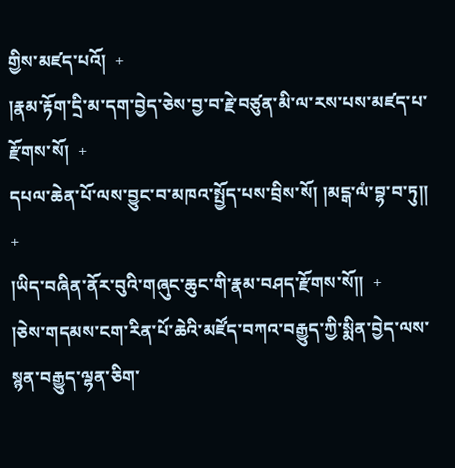གྱིས་མཛད་པའོ།  +
།རྣམ་རྟོག་དྲི་མ་དག་བྱེད་ཅེས་བྱ་བ་རྗེ་བཙུན་མི་ལ་རས་པས་མཛད་པ་རྫོགས་སོ།  +
དཔལ་ཆེན་པོ་ལས་བྱུང་བ་མཁའ་སྤྱོད་པས་བྲིས་སོ། །མངྒ་ལཾ་བྷ་བ་ཏུ༎  +
།ཡིད་བཞིན་ནོར་བུའི་གཞུང་ཆུང་གི་རྣམ་བཤད་རྫོགས་སོ༎  +
།ཅེས་གདམས་ངག་རིན་པོ་ཆེའི་མཛོད་བཀའ་བརྒྱུད་ཀྱི་སྨིན་བྱེད་ལས་སྙན་བརྒྱུད་ལྷན་ཅིག་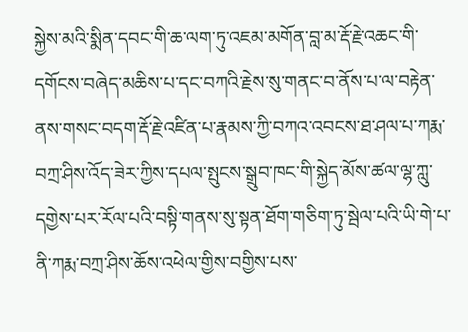སྐྱེས་མའི་སྨིན་དབང་གི་ཆ་ལག་ཏུ་འཇམ་མགོན་བླ་མ་རྡོ་རྗེ་འཆང་གི་དགོངས་བཞེད་མཆིས་པ་དང་བཀའི་རྗེས་སུ་གནང་བ་ནོས་པ་ལ་བརྟེན་ནས་གསང་བདག་རྡོ་རྗེ་འཛིན་པ་རྣམས་ཀྱི་བཀའ་འབངས་ཐ་ཤལ་པ་ཀརྨ་བཀྲ་ཤིས་འོད་ཟེར་ཀྱིས་དཔལ་སྤུངས་སྒྲུབ་ཁང་གི་སྐྱེད་མོས་ཚལ་ལྷ་ཀླུ་དགྱེས་པར་རོལ་པའི་བསྟི་གནས་སུ་སྟན་ཐོག་གཅིག་ཏུ་སྦེལ་པའི་ཡི་གེ་པ་ནི་ཀརྨ་བཀྲ་ཤིས་ཆོས་འཕེལ་གྱིས་བགྱིས་པས་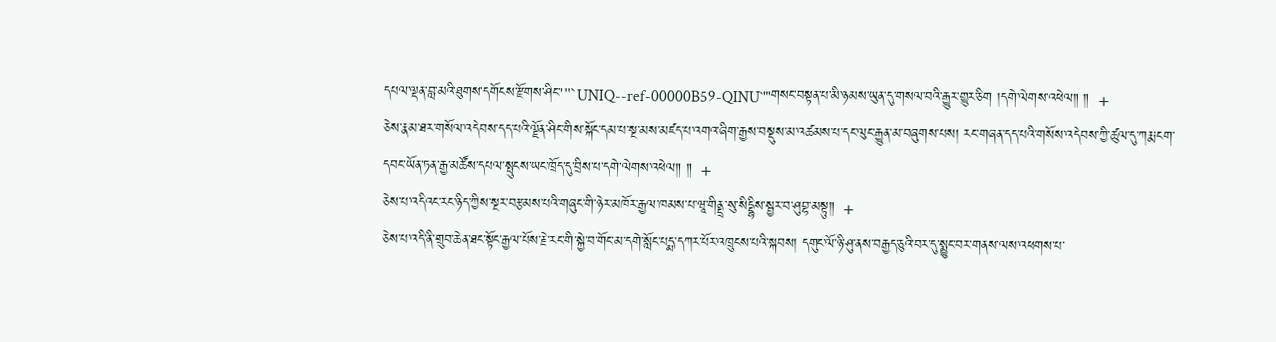དཔལ་ལྡན་བླ་མའི་ཐུགས་དགོངས་རྫོགས་ཤིང་'"`UNIQ--ref-00000B59-QINU`"'གསང་བསྟན་པ་མི་ཉམས་ཡུན་དུ་གསལ་བའི་རྒྱུར་གྱུར་ཅིག །དགེ་ལེགས་འཕེལ༎ ༎  +
ཅེས་རྣམ་ཐར་གསོལ་འདེབས་དད་པའི་ལྗོན་ཤིང་གིས་སྐོང་དམ་པ་སྔ་མས་མཛད་པ་འགའ་ཞིག་རྒྱས་བསྡུས་མ་འཚམས་པ་དང་ལུང་རྒྱུན་མ་བཞུགས་པས། རང་གཞན་དད་པའི་གསོས་འདེབས་ཀྱི་ཚུལ་དུ་ཀརྨ་ངག་དབང་ཡོན་ཏན་རྒྱ་མཚོས་དཔལ་སྤུངས་ཡང་ཁྲོད་དུ་བྲིས་པ་དགེ་ལེགས་འཕེལ༎ ༎  +
ཅེས་པ་འདིའང་རང་ཉིད་ཀྱིས་སྔར་བརྩམས་པའི་གཞུང་གི་ཉེར་མཁོར་རྒྱལ་ཁམས་པ་ཝཱ་གིནྡྲ་སུ་སིདྡྷིས་སྦྱར་བ་ཤུབྷ་མསྟུ༎  +
ཅེས་པ་འདི་ནི་གྲུབ་ཆེན་ཐང་སྟོང་རྒྱལ་པོས་རྗེ་རང་གི་སྐྱེ་བ་གོང་མ་དགེ་སློང་པདྨ་དཀར་པོར་འཁྲུངས་པའི་སྐབས། དགུང་ལོ་ཉི་ཤུ་ནས་བརྒྱད་ཅུའི་བར་དུ་སྨྱུང་བར་གནས་ལས་འཕགས་པ་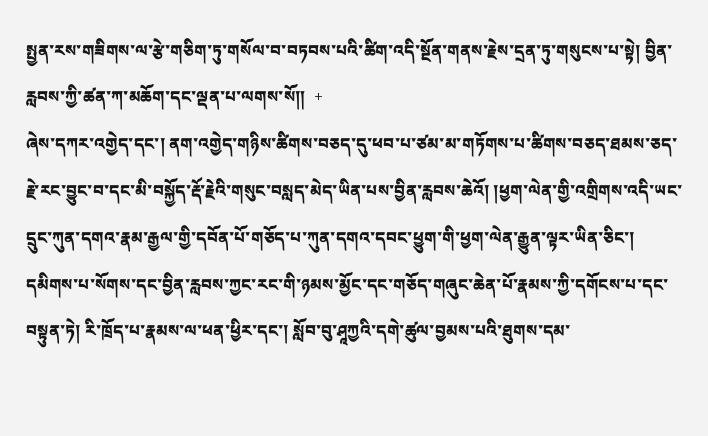སྤྱན་རས་གཟིགས་ལ་རྩེ་གཅིག་ཏུ་གསོལ་བ་བཏབས་པའི་ཚིག་འདི་སྔོན་གནས་རྗེས་དྲན་ཏུ་གསུངས་པ་སྟེ། བྱིན་རླབས་ཀྱི་ཚན་ཀ་མཆོག་དང་ལྡན་པ་ལགས་སོ༎  +
ཞེས་དཀར་འགྱེད་དང་། ནག་འགྱེད་གཉིས་ཚིགས་བཅད་དུ་ཕབ་པ་ཙམ་མ་གཏོགས་པ་ཚིགས་བཅད་ཐམས་ཅད་རྗེ་རང་བྱུང་བ་དང་མི་བསྐྱོད་རྡོ་རྗེའི་གསུང་བསླད་མེད་ཡིན་པས་བྱིན་རླབས་ཆེའོ། །ཕྱག་ལེན་གྱི་འགྲིགས་འདི་ཡང་དྲུང་ཀུན་དགའ་རྣམ་རྒྱལ་གྱི་དབོན་པོ་གཅོད་པ་ཀུན་དགའ་དབང་ཕྱུག་གི་ཕྱག་ལེན་རྒྱུན་ལྟར་ཡིན་ཅིང་། དམིགས་པ་སོགས་དང་བྱིན་རླབས་ཀྱང་རང་གི་ཉམས་མྱོང་དང་གཅོད་གཞུང་ཆེན་པོ་རྣམས་ཀྱི་དགོངས་པ་དང་བསྟུན་ཏེ། རི་ཁྲོད་པ་རྣམས་ལ་ཕན་ཕྱིར་དང་། སློབ་བུ་ཤཱཀྱའི་དགེ་ཚུལ་བྱམས་པའི་ཐུགས་དམ་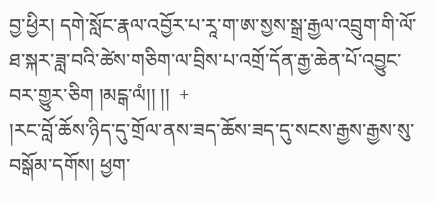བྱ་ཕྱིར། དགེ་སློང་རྣལ་འབྱོར་པ་རཱ་ག་ཨ་སྱས་སྒྲ་རྒྱལ་འབྲུག་གི་ལོ་ཐ་སྐར་ཟླ་བའི་ཚེས་གཅིག་ལ་བྲིས་པ་འགྲོ་དོན་རྒྱ་ཆེན་པོ་འབྱུང་བར་གྱུར་ཅིག །མངྒ་ལཾ།། །།  +
།རང་བློ་ཆོས་ཉིད་དུ་གྲོལ་ནས་ཟད་ཆོས་ཟད་དུ་སངས་རྒྱས་རྒྱས་སུ་བསྒོམ་དགོས། ཕྱག་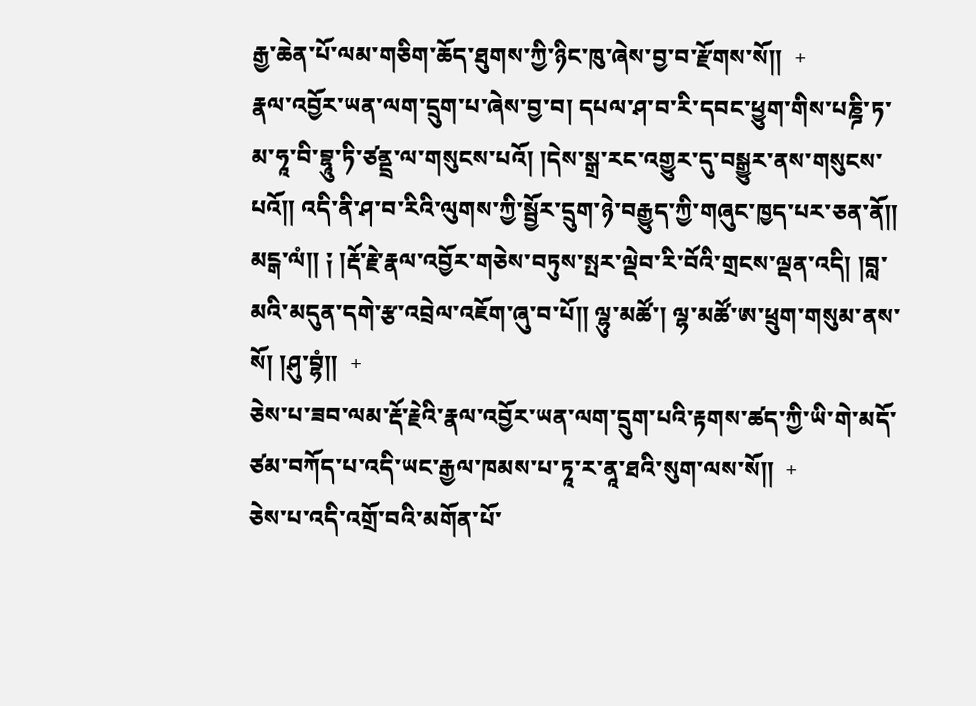རྒྱ་ཆེན་པོ་ལམ་གཅིག་ཆོད་ཐུགས་ཀྱི་ཉིང་ཁུ་ཞེས་བྱ་བ་རྫོགས་སོ༎  +
རྣལ་འབྱོར་ཡན་ལག་དྲུག་པ་ཞེས་བྱ་བ། དཔལ་ཤ་བ་རི་དབང་ཕྱུག་གིས་པཎྜི་ཏ་མ་ཧཱ་བི་བྷཱུ་ཏི་ཙནྡྲ་ལ་གསུངས་པའོ། །དེས་སྒྲ་རང་འགྱུར་དུ་བསྒྱུར་ནས་གསུངས་པའོ༎ འདི་ནི་ཤ་བ་རིའི་ལུགས་ཀྱི་སྦྱོར་དྲུག་ཉེ་བརྒྱུད་ཀྱི་གཞུང་ཁྱད་པར་ཅན་ནོ༎ མངྒ་ལཾ༎ ༏ །རྡོ་རྗེ་རྣལ་འབྱོར་གཅེས་བཏུས་སྤར་ལྡེབ་རི་བོའི་གྲངས་ལྡན་འདི། །བླ་མའི་མདུན་དགེ་རྩ་འབྲེལ་འཇོག་ཞུ་བ་པོ༎ ལྷུ་མཚོ་། ལྷ་མཚོ་ཨ་ཕྲུག་གསུམ་ནས་སོ། །ཤུ་བྷཾ༎  +
ཅེས་པ་ཟབ་ལམ་རྡོ་རྗེའི་རྣལ་འབྱོར་ཡན་ལག་དྲུག་པའི་རྟགས་ཚད་ཀྱི་ཡི་གེ་མདོ་ཙམ་བཀོད་པ་འདི་ཡང་རྒྱལ་ཁམས་པ་ཏཱ་ར་ནཱ་ཐའི་སུག་ལས་སོ༎  +
ཅེས་པ་འདི་འགྲོ་བའི་མགོན་པོ་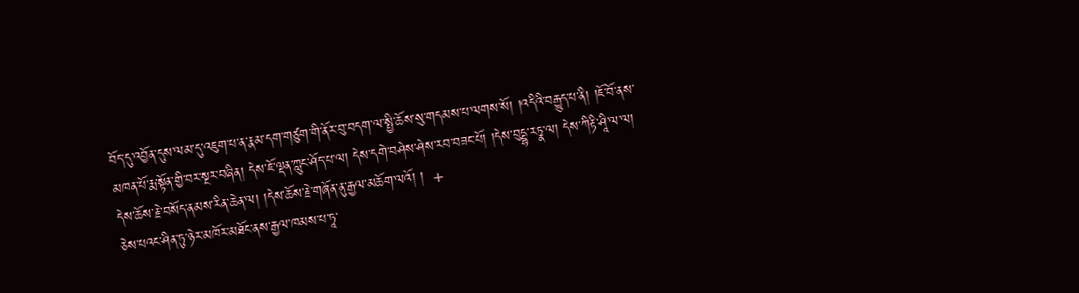བོད་དུ་འབྱོན་དུས་ལམ་དུ་འཇུག་པ་ན་རྣམ་དག་གཙུག་གི་ནོར་བུ་བདག་ལ་སྤྱི་ཆོས་སུ་གདམས་པ་ལགས་སོ། །འདིའི་བརྒྱུད་པ་ནི། །ཇོ་བོ་ནས་མཁན་པོ་རྨ་སྟོན་གྱི་བར་སྔར་བཞིན། དེས་ཇོ་ལྡན་ཀླུང་ཤོད་པ་ལ། དེས་དགེ་བཤེས་ཤེས་རབ་བཟང་པོ། །དེས་བུདྡྷ་རཏྣ་ལ། དེས་ཀིརྟི་ཤཱི་ལ་ལ། དེས་ཆོས་རྗེ་བསོད་ནམས་རིན་ཆེན་ལ། །དེས་ཆོས་རྗེ་གཞོན་ནུ་རྒྱལ་མཆོག་ལའོ། །  +
ཅེས་པའང་ཤིན་ཏུ་ཉེར་མཁོར་མཐོང་ནས་རྒྱལ་ཁམས་པ་ཏཱ་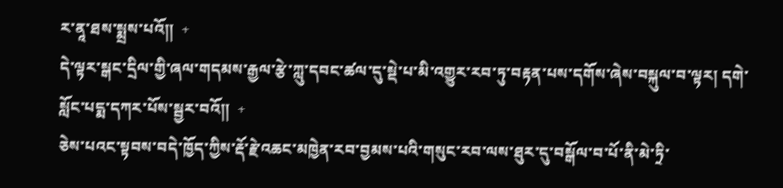ར་ནཱ་ཐས་སྨྲས་པའོ༎  +
དེ་ལྟར་སྒང་དྲིལ་གྱི་ཞལ་གདམས་རྒྱལ་རྩེ་ཀླུ་དབང་ཚལ་དུ་སྡེ་པ་མི་འགྱུར་རབ་ཏུ་བརྟན་པས་དགོས་ཞེས་བསྐུལ་བ་ལྟར། དགེ་སློང་པདྨ་དཀར་པོས་སྦྱར་བའོ༎  +
ཅེས་པའང་སྟབས་བདེ་ཁྱོད་ཀྱིས་རྡོ་རྗེ་འཆང་མཁྱེན་རབ་བྱམས་པའི་གསུང་རབ་ལས་ཐུར་དུ་བསྒོལ་བ་པོ་ནི་མེ་ཏྲི་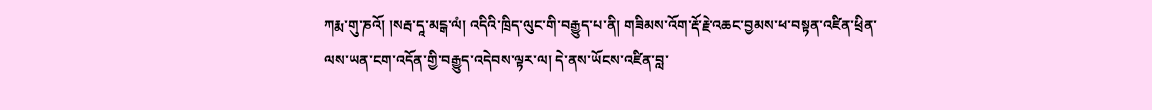ཀརྨ་གུ་ཎའོ། །སརྦ་དཱ་མངྒ་ལཾ། འདིའི་ཁྲིད་ལུང་གི་བརྒྱུད་པ་ནི། གཟིམས་འོག་རྡོ་རྗེ་འཆང་བྱམས་ཕ་བསྟན་འཛིན་ཕྲིན་ལས་ཡན་ངག་འདོན་གྱི་བརྒྱུད་འདེབས་ལྟར་ལ། དེ་ནས་ཡོངས་འཛིན་བླ་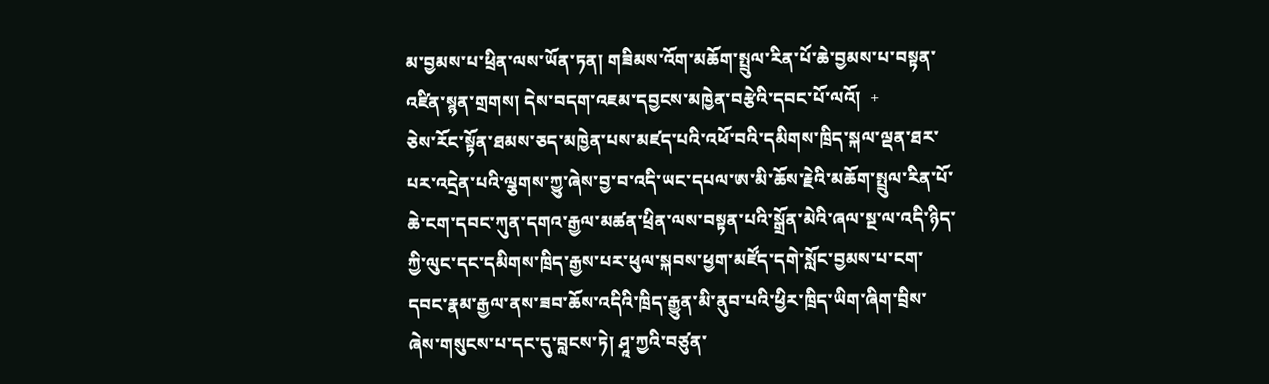མ་བྱམས་པ་ཕྲིན་ལས་ཡོན་ཏན། གཟིམས་འོག་མཆོག་སྤྲུལ་རིན་པོ་ཆེ་བྱམས་པ་བསྟན་འཛིན་སྙན་གྲགས། དེས་བདག་འཇམ་དབྱངས་མཁྱེན་བརྩེའི་དབང་པོ་ལའོ།  +
ཅེས་རོང་སྟོན་ཐམས་ཅད་མཁྱེན་པས་མཛད་པའི་འཕོ་བའི་དམིགས་ཁྲིད་སྐལ་ལྡན་ཐར་པར་འདྲེན་པའི་ལྕགས་ཀྱུ་ཞེས་བྱ་བ་འདི་ཡང་དཔལ་ཨ་མི་ཆོས་རྗེའི་མཆོག་སྤྲུལ་རིན་པོ་ཆེ་ངག་དབང་ཀུན་དགའ་རྒྱལ་མཚན་ཕྲིན་ལས་བསྟན་པའི་སྒྲོན་མེའི་ཞལ་སྔ་ལ་འདི་ཉིད་ཀྱི་ལུང་དང་དམིགས་ཁྲིད་རྒྱས་པར་ཕུལ་སྐབས་ཕྱག་མཛོད་དགེ་སློང་བྱམས་པ་ངག་དབང་རྣམ་རྒྱལ་ནས་ཟབ་ཆོས་འདིའི་ཁྲིད་རྒྱུན་མི་ནུབ་པའི་ཕྱིར་ཁྲིད་ཡིག་ཞིག་བྲིས་ཞེས་གསུངས་པ་དང་དུ་བླངས་ཏེ། ཤཱ་ཀྱའི་བཙུན་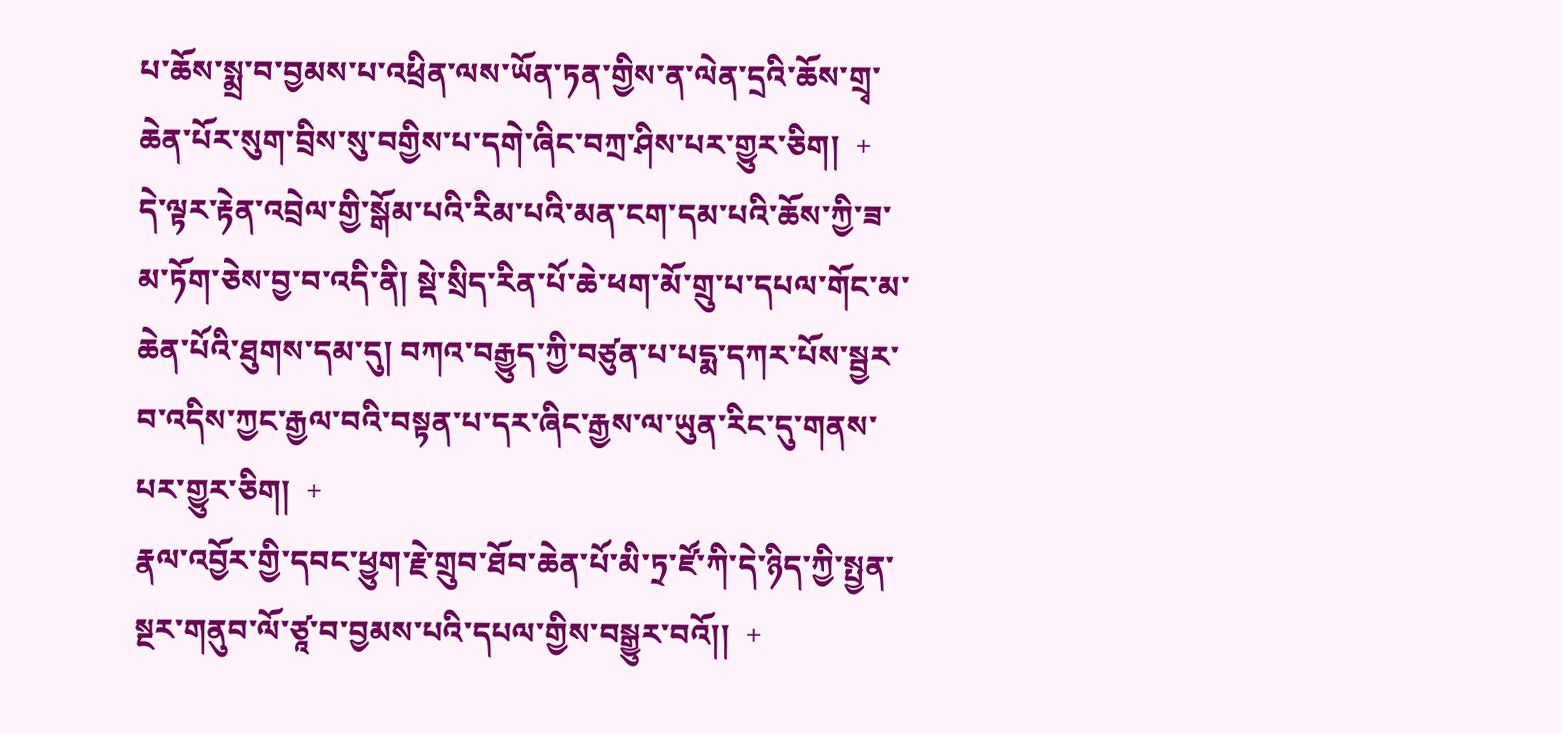པ་ཆོས་སྨྲ་བ་བྱམས་པ་འཕྲིན་ལས་ཡོན་ཏན་གྱིས་ན་ལེན་དྲའི་ཆོས་གྲྭ་ཆེན་པོར་སུག་བྲིས་སུ་བགྱིས་པ་དགེ་ཞིང་བཀྲ་ཤིས་པར་གྱུར་ཅིག།  +
དེ་ལྟར་རྟེན་འབྲེལ་གྱི་སྒོམ་པའི་རིམ་པའི་མན་ངག་དམ་པའི་ཆོས་ཀྱི་ཟ་མ་ཏོག་ཅེས་བྱ་བ་འདི་ནི། སྡེ་སྲིད་རིན་པོ་ཆེ་ཕག་མོ་གྲུ་པ་དཔལ་གོང་མ་ཆེན་པོའི་ཐུགས་དམ་དུ། བཀའ་བརྒྱུད་ཀྱི་བཙུན་པ་པདྨ་དཀར་པོས་སྦྱར་བ་འདིས་ཀྱང་རྒྱལ་བའི་བསྟན་པ་དར་ཞིང་རྒྱས་ལ་ཡུན་རིང་དུ་གནས་པར་གྱུར་ཅིག།  +
རྣལ་འབྱོར་གྱི་དབང་ཕྱུག་རྗེ་གྲུབ་ཐོབ་ཆེན་པོ་མི་ཏྲ་ཛོ་ཀི་དེ་ཉིད་ཀྱི་སྤྱན་སྔར་གནུབ་ལོ་ཙཱ་བ་བྱམས་པའི་དཔལ་གྱིས་བསྒྱུར་བའོ།།  +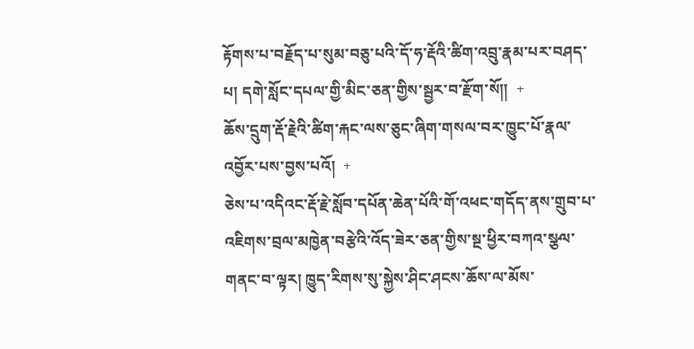རྟོགས་པ་བརྗོད་པ་སུམ་བཅུ་པའི་དོ་ཧ་རྡོའི་ཚིག་འབྲུ་རྣམ་པར་བཤད་པ། དགེ་སློང་དཔལ་གྱི་མིང་ཅན་གྱིས་སྦྱར་བ་རྫོག་སོ༎  +
ཆོས་དྲུག་རྡོ་རྗེའི་ཚིག་རྐང་ལས་ཅུང་ཞིག་གསལ་བར་ཁྱུང་པོ་རྣལ་འབྱོར་པས་བྱས་པའོ།  +
ཅེས་པ་འདིའང་རྡོ་རྗེ་སློབ་དཔོན་ཆེན་པོའི་གོ་འཕང་གདོད་ནས་གྲུབ་པ་འཇིགས་བྲལ་མཁྱེན་བརྩེའི་འོད་ཟེར་ཅན་གྱིས་སྔ་ཕྱིར་བཀའ་སྩལ་གནང་བ་ལྟར། ཁྱུད་རིགས་སུ་སྐྱེས་ཤིང་ཤངས་ཆོས་ལ་མོས་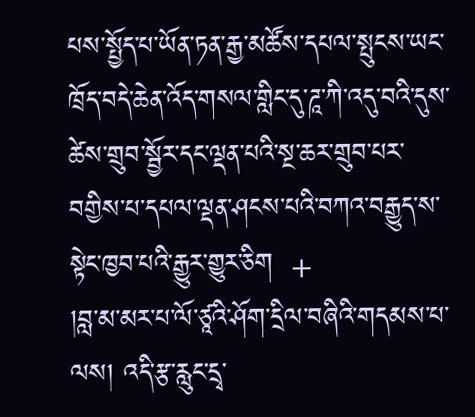པས་སྤྱོད་པ་ཡོན་ཏན་རྒྱ་མཚོས་དཔལ་སྤུངས་ཡང་ཁྲོད་བདེ་ཆེན་འོད་གསལ་གླིང་དུ་ཌཱ་ཀི་འདུ་བའི་དུས་ཚེས་གྲུབ་སྦྱོར་དང་ལྡན་པའི་སྔ་ཆར་གྲུབ་པར་བགྱིས་པ་དཔལ་ལྡན་ཤངས་པའི་བཀའ་བརྒྱུད་ས་སྟེང་ཁྱབ་པའི་རྒྱུར་གྱུར་ཅིག  +
།བླ་མ་མར་པ་ལོ་ཙཱའི་ཤོག་དྲིལ་བཞིའི་གདམས་པ་ལས། འདི་རྩ་རླུང་དྲྭ་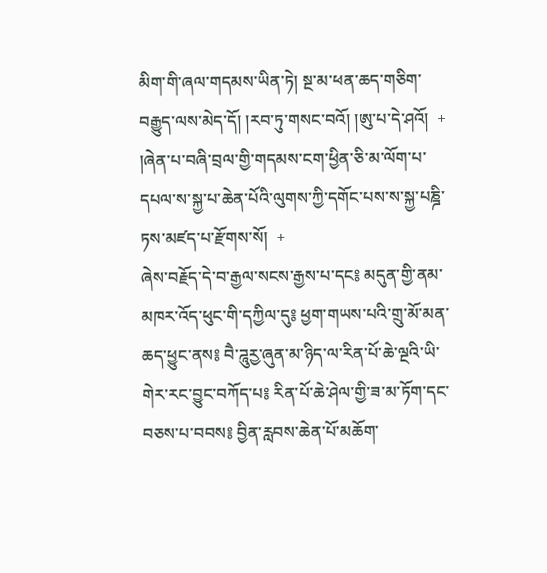མིག་གི་ཞལ་གདམས་ཡིན་ཏེ། སྔ་མ་ཕན་ཆད་གཅིག་བརྒྱུད་ལས་མེད་དོ། །རབ་ཏུ་གསང་བའོ། །ཨུ་པ་དེ་ཤའོ།  +
།ཞེན་པ་བཞི་བྲལ་གྱི་གདམས་ངག་ཕྱིན་ཅི་མ་ལོག་པ་དཔལ་ས་སྐྱ་པ་ཆེན་པོའི་ལུགས་ཀྱི་དགོང་པས་ས་སྐྱ་པཎྜི་ཏས་མཛད་པ་རྫོགས་སོ།  +
ཞེས་བརྗོད་དེ་བ་རྒྱལ་སངས་རྒྱས་པ་དང༔ མདུན་གྱི་ནམ་མཁར་འོད་ཕུང་གི་དཀྱིལ་དུ༔ ཕྱག་གཡས་པའི་གྲུ་མོ་མན་ཆད་ཕྱུང་ནས༔ བཻ་ཌཱུརྱ་ཞུན་མ་ཉིད་ལ་རིན་པོ་ཆེ་ལྔའི་ཡི་གེར་རང་བྱུང་བཀོད་པ༔ རིན་པོ་ཆེ་ཤེལ་གྱི་ཟ་མ་ཏོག་དང་བཅས་པ་བབས༔ བྱིན་རླབས་ཆེན་པོ་མཆོག་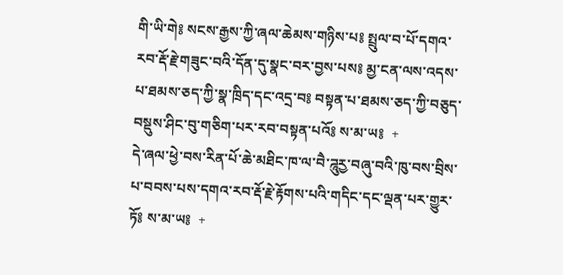གི་ཡི་གེ༔ སངས་རྒྱས་ཀྱི་ཞལ་ཆེམས་གཉིས་པ༔ སྤྲུལ་བ་པོ་དགའ་རབ་རྡོ་རྗེ་གཟུང་བའི་དོན་དུ་སྣང་བར་བྱས་པས༔ མྱ་ངན་ལས་འདས་པ་ཐམས་ཅད་ཀྱི་སྣ་ཁྲིད་དང་འདྲ་བ༔ བསྟན་པ་ཐམས་ཅད་ཀྱི་བཅུད་བསྡུས་ཤིང་བུ་གཅིག་པར་རབ་བསྟན་པའོ༔ ས་མ་ཡ༔  +
དེ་ཞལ་ཕྱེ་བས་རིན་པོ་ཆེ་མཐིང་ཁ་ལ་བཻ་ཌཱུརྱ་བཞུ་བའི་ཁུ་བས་བྲིས་པ་བབས་པས་དགའ་རབ་རྡོ་རྗེ་རྟོགས་པའི་གདིང་དང་ལྡན་པར་གྱུར་ཏོ༔ ས་མ་ཡ༔  +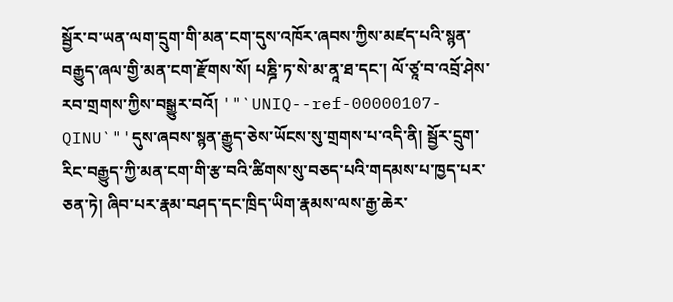སྦྱོར་བ་ཡན་ལག་དྲུག་གི་མན་ངག་དུས་འཁོར་ཞབས་ཀྱིས་མཛད་པའི་སྙན་བརྒྱུད་ཞལ་གྱི་མན་ངག་རྫོགས་སོ། པཎྜི་ཏ་སེ་མ་ནཱ་ཐ་དང་། ལོ་ཙཱ་བ་འབྲོ་ཤེས་རབ་གྲགས་ཀྱིས་བསྒྱུར་བའོ། '"`UNIQ--ref-00000107-QINU`"'དུས་ཞབས་སྙན་རྒྱུད་ཅེས་ཡོངས་སུ་གྲགས་པ་འདི་ནི། སྦྱོར་དྲུག་རིང་བརྒྱུད་ཀྱི་མན་ངག་གི་རྩ་བའི་ཚིགས་སུ་བཅད་པའི་གདམས་པ་ཁྱད་པར་ཅན་ཏེ། ཞིབ་པར་རྣམ་བཤད་དང་ཁྲིད་ཡིག་རྣམས་ལས་རྒྱ་ཆེར་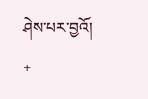ཤེས་པར་བྱའོ།  +